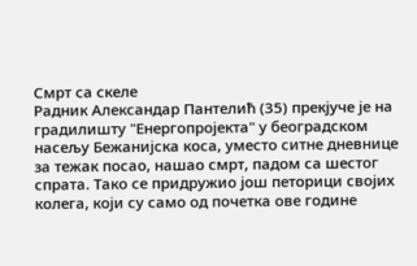Смрт са скеле
Радник Александар Пантелић (35) прекјуче је на градилишту "Енергопројекта" у београдском насељу Бежанијска коса, уместо ситне дневнице за тежак посао, нашао смрт, падом са шестог спрата. Тако се придружио још петорици својих колега, који су само од почетка ове године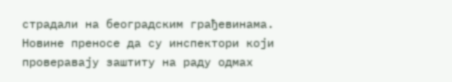страдали на београдским грађевинама.
Новине преносе да су инспектори који проверавају заштиту на раду одмах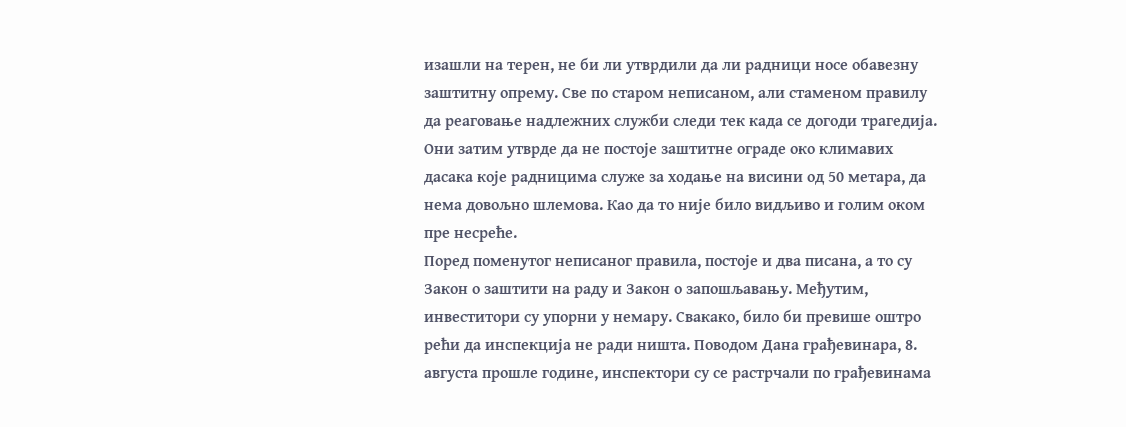изашли на терен, не би ли утврдили да ли радници носе обавезну заштитну опрему. Све по старом неписаном, али стаменом правилу да реаговање надлежних служби следи тек када се догоди трагедија. Они затим утврде да не постоје заштитне ограде око климавих дасака које радницима служе за ходање на висини од 50 метара, да нема довољно шлемова. Као да то није било видљиво и голим оком пре несреће.
Поред поменутог неписаног правила, постоје и два писана, а то су Закон о заштити на раду и Закон о запошљавању. Међутим, инвеститори су упорни у немару. Свакако, било би превише оштро рећи да инспекција не ради ништа. Поводом Дана грађевинара, 8. августа прошле године, инспектори су се растрчали по грађевинама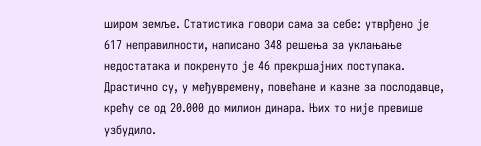широм земље. Статистика говори сама за себе: утврђено је 617 неправилности, написано 348 решења за уклањање недостатака и покренуто је 46 прекршајних поступака. Драстично су, у међувремену, повећане и казне за послодавце, крећу се од 20.000 до милион динара. Њих то није превише узбудило.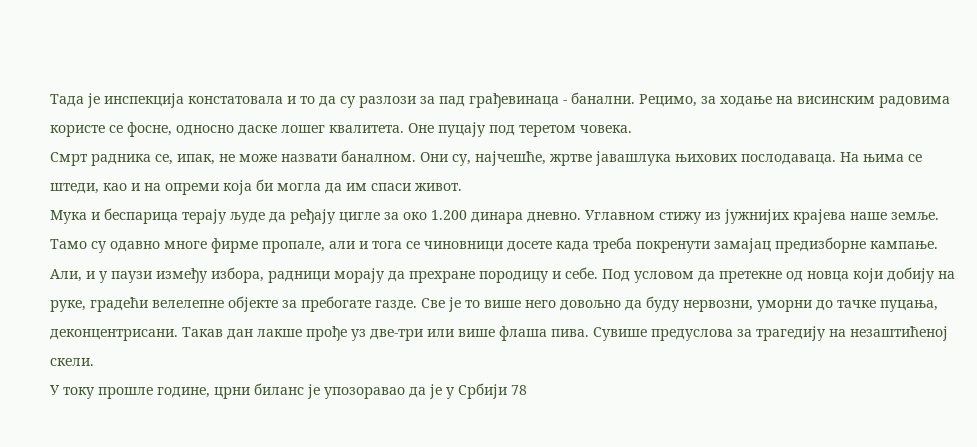Тада је инспекција констатовала и то да су разлози за пад грађевинаца - банални. Рецимо, за ходање на висинским радовима користе се фосне, односно даске лошег квалитета. Оне пуцају под теретом човека.
Смрт радника се, ипак, не може назвати баналном. Они су, најчешће, жртве јавашлука њихових послодаваца. На њима се штеди, као и на опреми која би могла да им спаси живот.
Мука и беспарица терају људе да ређају цигле за око 1.200 динара дневно. Углавном стижу из јужнијих крајева наше земље. Тамо су одавно многе фирме пропале, али и тога се чиновници досете када треба покренути замајац предизборне кампање. Али, и у паузи између избора, радници морају да прехране породицу и себе. Под условом да претекне од новца који добију на руке, градећи велелепне објекте за пребогате газде. Све је то више него довољно да буду нервозни, уморни до тачке пуцања, деконцентрисани. Такав дан лакше прође уз две-три или више флаша пива. Сувише предуслова за трагедију на незаштићеној скели.
У току прошле године, црни биланс је упозоравао да је у Србији 78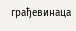грађевинаца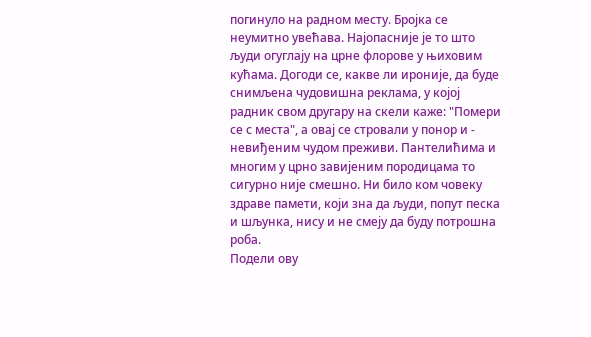погинуло на радном месту. Бројка се неумитно увећава. Најопасније је то што људи огуглају на црне флорове у њиховим кућама. Догоди се, какве ли ироније, да буде снимљена чудовишна реклама, у којој радник свом другару на скели каже: "Помери се с места", а овај се стровали у понор и - невиђеним чудом преживи. Пантелићима и многим у црно завијеним породицама то сигурно није смешно. Ни било ком човеку здраве памети, који зна да људи, попут песка и шљунка, нису и не смеју да буду потрошна роба.
Подели ову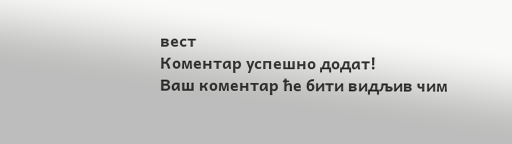вест
Комeнтар успeшно додат!
Ваш комeнтар ћe бити видљив чим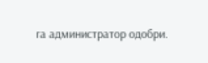га администратор одобри.